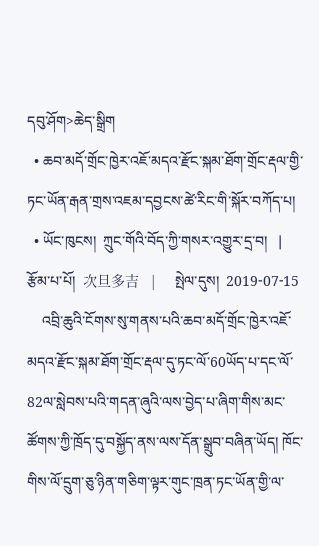དབུ་ཤོག>ཆེད་སྒྲིག
  • ཆབ་མདོ་གྲོང་ཁྱེར་འཇོ་མདའ་རྫོང་སྐམ་ཐོག་གྲོང་རྡལ་གྱི་ཏང་ཡོན་རྒན་གྲས་འཇམ་དབྱངས་ཚེ་རིང་གི་སྐོར་བཀོད་པ།
  • ཡོང་ཁུངས།  ཀྲུང་གོའི་བོད་ཀྱི་གསར་འགྱུར་དྲ་བ།   |     རྩོམ་པ་པོ།  次旦多吉   |     སྤེལ་དུས།  2019-07-15
    འབྲི་ཆུའི་ངོགས་སུ་གནས་པའི་ཆབ་མདོ་གྲོང་ཁྱེར་འཇོ་མདའ་རྫོང་སྐམ་ཐོག་གྲོང་རྡལ་དུ་ཏང་ལོ་60ཡོད་པ་དང་ལོ་82ལ་སླེབས་པའི་གདན་ཞུའི་ལས་བྱེད་པ་ཞིག་གིས་མང་ཚོགས་ཀྱི་ཁྲོད་དུ་བསྐྱོད་ནས་ལས་དོན་སྒྲུབ་བཞིན་ཡོད། ཁོང་གིས་ལོ་དྲུག་ཅུ་ཉིན་གཅིག་ལྟར་གུང་ཁྲན་ཏང་ཡོན་གྱི་ལ་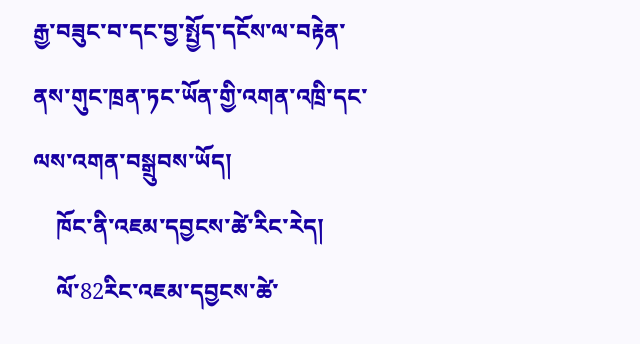རྒྱ་བཟུང་བ་དང་བྱ་སྤྱོད་དངོས་ལ་བརྟེན་ནས་གུང་ཁྲན་ཏང་ཡོན་གྱི་འགན་འཁྲི་དང་ལས་འགན་བསྒྲུབས་ཡོད།
    ཁོང་ནི་འཇམ་དབྱངས་ཚེ་རིང་རེད།
    ལོ་82རིང་འཇམ་དབྱངས་ཚེ་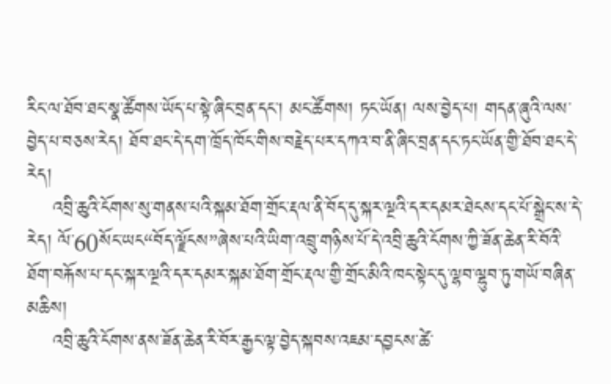རིང་ལ་ཐོབ་ཐང་སྣ་ཚོགས་ཡོད་པ་སྟེ་ཞིང་བྲན་དང་། མང་ཚོགས། ཏང་ཡོན། ལས་བྱེད་པ། གདན་ཞུའི་ལས་བྱེད་པ་བཅས་རེད། ཐོབ་ཐང་དེ་དག་ཁྲོད་ཁོང་གིས་བརྗེད་པར་དཀའ་བ་ནི་ཞིང་བྲན་དང་ཏང་ཡོན་གྱི་ཐོབ་ཐང་དེ་རེད།
    འབྲི་ཆུའི་ངོགས་སུ་གནས་པའི་སྐམ་ཐོག་གྲོང་རྡལ་ནི་བོད་དུ་སྐར་ལྔའི་དར་དམར་ཐེངས་དང་པོ་སྒྲེང་ས་དེ་རེད། ལོ་60སོང་ཡང“བོད་ལྗོངས”ཞེས་པའི་ཡིག་འབྲུ་གཉིས་པོ་དེ་འབྲི་ཆུའི་ངོགས་ཀྱི་ཟོན་ཆེན་རི་བོའི་ཐོག་བརྐོས་པ་དང་སྐར་ལྔའི་དར་དམར་སྐམ་ཐོག་གྲོང་རྡལ་གྱི་གྲོང་མིའི་ཁང་སྟེང་དུ་ལྷབ་ལྷུབ་ཏུ་གཡོ་བཞིན་མཆིས།
    འབྲི་ཆུའི་ངོགས་ནས་ཟོན་ཆེན་རི་བོར་རྒྱང་ལྟ་བྱེད་སྐབས་འཇམ་དབྱངས་ཚེ་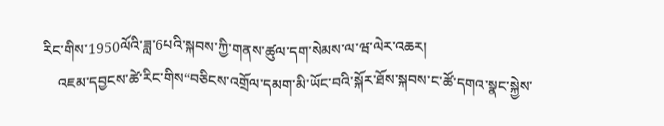རིང་གིས་1950ལོའི་ཟླ་6པའི་སྐབས་ཀྱི་གནས་ཚུལ་དག་སེམས་ལ་ཝ་ལེར་འཆར།
    འཇམ་དབྱངས་ཚེ་རིང་གིས“བཅིངས་འགྲོལ་དམག་མི་ཡོང་བའི་སྐོར་ཐོས་སྐབས་ང་ཚོ་དགའ་སྣང་སྐྱེས་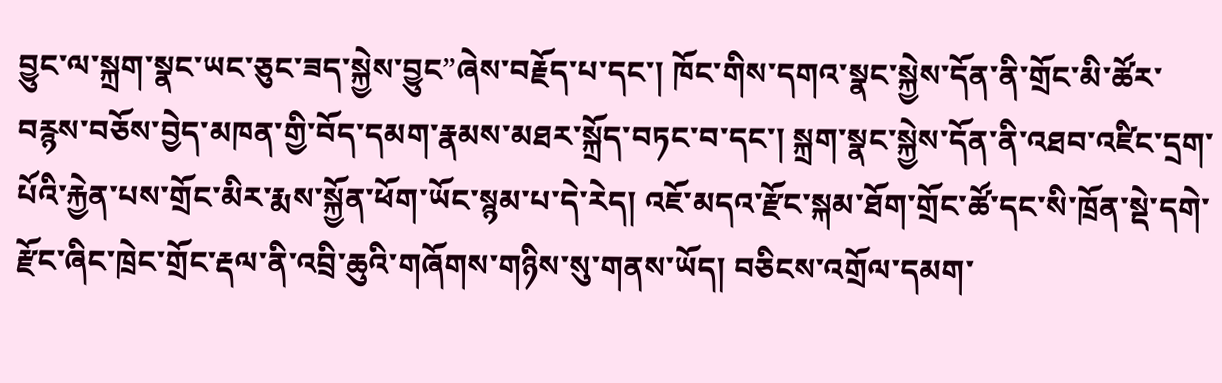བྱུང་ལ་སྐྲག་སྣང་ཡང་ཅུང་ཟད་སྐྱེས་བྱུང”ཞེས་བརྗོད་པ་དང་། ཁོང་གིས་དགའ་སྣང་སྐྱེས་དོན་ནི་གྲོང་མི་ཚོར་བརྙས་བཅོས་བྱེད་མཁན་གྱི་བོད་དམག་རྣམས་མཐར་སྐྲོད་བཏང་བ་དང་། སྐྲག་སྣང་སྐྱེས་དོན་ནི་འཐབ་འཛིང་དྲག་པོའི་རྐྱེན་པས་གྲོང་མིར་རྨས་སྐྱོན་ཕོག་ཡོང་སྙམ་པ་དེ་རེད། འཇོ་མདའ་རྫོང་སྐམ་ཐོག་གྲོང་ཚོ་དང་སི་ཁྲོན་སྡེ་དགེ་རྫོང་ཞིང་ཁྲེང་གྲོང་རྡལ་ནི་འབྲི་ཆུའི་གཞོགས་གཉིས་སུ་གནས་ཡོད། བཅིངས་འགྲོལ་དམག་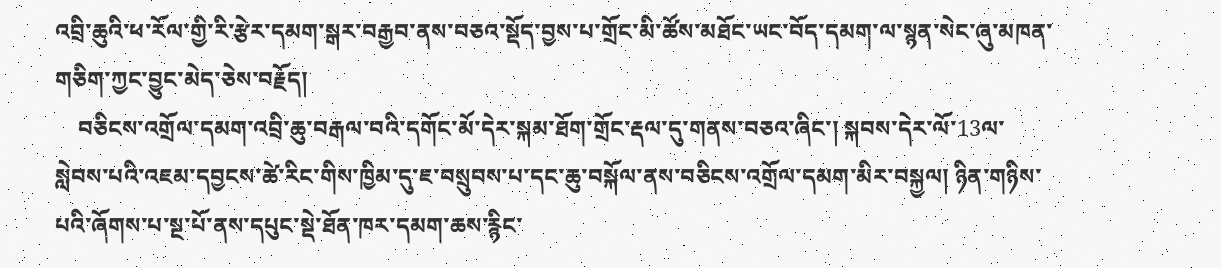འབྲི་ཆུའི་ཕ་རོལ་གྱི་རི་རྩེར་དམག་སྒར་བརྒྱབ་ནས་བཅའ་སྡོད་བྱས་པ་གྲོང་མི་ཚོས་མཐོང་ཡང་བོད་དམག་ལ་སྙན་སེང་ཞུ་མཁན་གཅིག་ཀྱང་བྱུང་མེད་ཅེས་བརྗོད།
    བཅིངས་འགྲོལ་དམག་འབྲི་ཆུ་བརྒལ་བའི་དགོང་མོ་དེར་སྐམ་ཐོག་གྲོང་རྡལ་དུ་གནས་བཅའ་ཞིང་། སྐབས་དེར་ལོ་13ལ་སླེབས་པའི་འཇམ་དབྱངས་ཚེ་རིང་གིས་ཁྱིམ་དུ་ཇ་བསྲུབས་པ་དང་ཆུ་བསྐོལ་ནས་བཅིངས་འགྲོལ་དམག་མིར་བསྐྱལ། ཉིན་གཉིས་པའི་ཞོགས་པ་སྔ་པོ་ནས་དཔུང་སྡེ་ཐོན་ཁར་དམག་ཆས་རྙིང་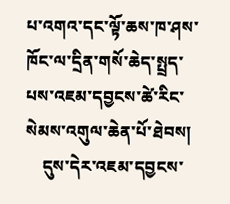པ་འགའ་དང་ལྟོ་ཆས་ཁ་ཤས་ཁོང་ལ་དྲིན་གསོ་ཆེད་སྤྲད་པས་འཇམ་དབྱངས་ཚེ་རིང་སེམས་འགུལ་ཆེན་པོ་ཐེབས།
    དུས་དེར་འཇམ་དབྱངས་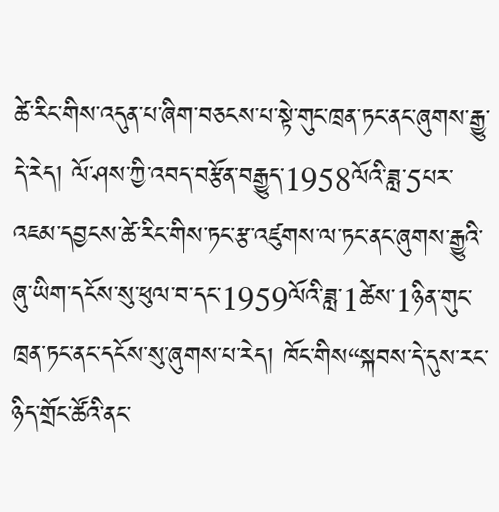ཚེ་རིང་གིས་འདུན་པ་ཞིག་བཅངས་པ་སྟེ་གུང་ཁྲན་ཏང་ནང་ཞུགས་རྒྱུ་དེ་རེད། ལོ་ཤས་ཀྱི་འབད་བརྩོན་བརྒྱུད་1958ལོའི་ཟླ་5པར་འཇམ་དབྱངས་ཚེ་རིང་གིས་ཏང་རྩ་འཛུགས་ལ་ཏང་ནང་ཞུགས་རྒྱུའི་ཞུ་ཡིག་དངོས་སུ་ཕུལ་བ་དང་1959ལོའི་ཟླ་1ཚེས་1ཉིན་གུང་ཁྲན་ཏང་ནང་དངོས་སུ་ཞུགས་པ་རེད། ཁོང་གིས“སྐབས་དེ་དུས་རང་ཉིད་གྲོང་ཚོའི་ནང་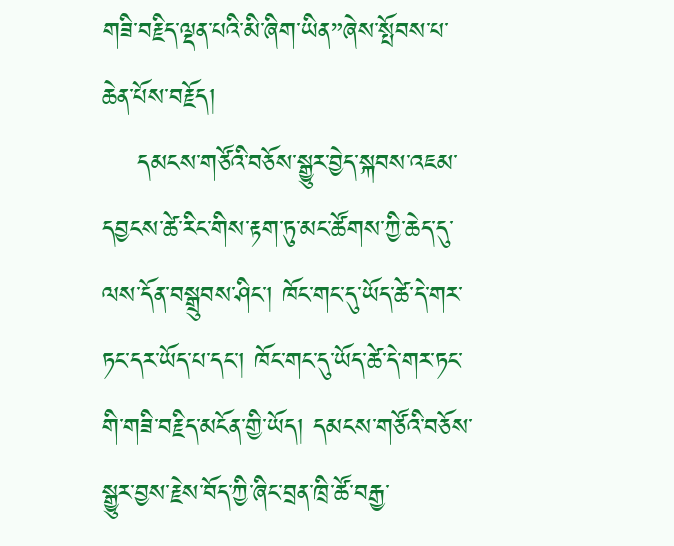གཟི་བརྗིད་ལྡན་པའི་མི་ཞིག་ཡིན”ཞེས་སྤོབས་པ་ཆེན་པོས་བརྗོད།
    དམངས་གཙོའི་བཅོས་སྒྱུར་བྱེད་སྐབས་འཇམ་དབྱངས་ཚེ་རིང་གིས་རྟག་ཏུ་མང་ཚོགས་ཀྱི་ཆེད་དུ་ལས་དོན་བསྒྲུབས་ཤིང་། ཁོང་གང་དུ་ཡོད་ཚེ་དེ་གར་ཏང་དར་ཡོད་པ་དང་། ཁོང་གང་དུ་ཡོད་ཚེ་དེ་གར་ཏང་གི་གཟི་བརྗིད་མངོན་གྱི་ཡོད། དམངས་གཙོའི་བཅོས་སྒྱུར་བྱས་རྗེས་བོད་ཀྱི་ཞིང་བྲན་ཁྲི་ཚོ་བརྒྱ་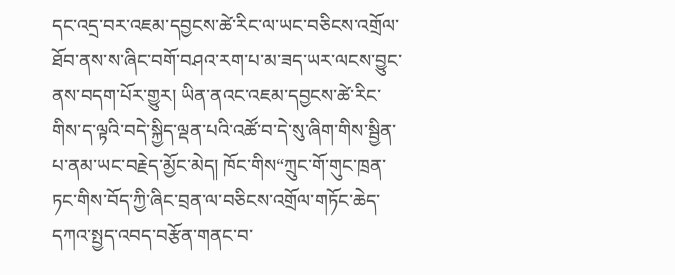དང་འདྲ་བར་འཇམ་དབྱངས་ཚེ་རིང་ལ་ཡང་བཅིངས་འགྲོལ་ཐོབ་ནས་ས་ཞིང་བགོ་བཤའ་རག་པ་མ་ཟད་ཡར་ལངས་བྱུང་ནས་བདག་པོར་གྱུར། ཡིན་ནའང་འཇམ་དབྱངས་ཚེ་རིང་གིས་ད་ལྟའི་བདེ་སྐྱིད་ལྡན་པའི་འཚོ་བ་དེ་སུ་ཞིག་གིས་སྦྱིན་པ་ནམ་ཡང་བརྗེད་མྱོང་མེད། ཁོང་གིས“ཀྲུང་གོ་གུང་ཁྲན་ཏང་གིས་བོད་ཀྱི་ཞིང་བྲན་ལ་བཅིངས་འགྲོལ་གཏོང་ཆེད་དཀའ་སྤྱད་འབད་བརྩོན་གནང་བ་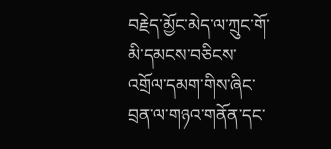བརྗེད་མྱོང་མེད་ལ་ཀྲུང་གོ་མི་དམངས་བཅིངས་འགྲོལ་དམག་གིས་ཞིང་བྲན་ལ་གཉའ་གནོན་དང་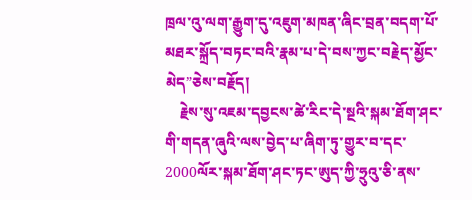ཁྲལ་འུ་ལག་རྒྱུག་དུ་འཇུག་མཁན་ཞིང་བྲན་བདག་པོ་མཐར་སྐྲོད་བཏང་བའི་རྣམ་པ་དེ་བས་ཀྱང་བརྗེད་མྱོང་མེད”ཅེས་བརྗོད།
    རྗེས་སུ་འཇམ་དབྱངས་ཚེ་རིང་དེ་སྔའི་སྐམ་ཐོག་ཤང་གི་གདན་ཞུའི་ལས་བྱེད་པ་ཞིག་ཏུ་གྱུར་བ་དང་2000ལོར་སྐམ་ཐོག་ཤང་ཏང་ཨུད་ཀྱི་ཧྲུའུ་ཅི་ནས་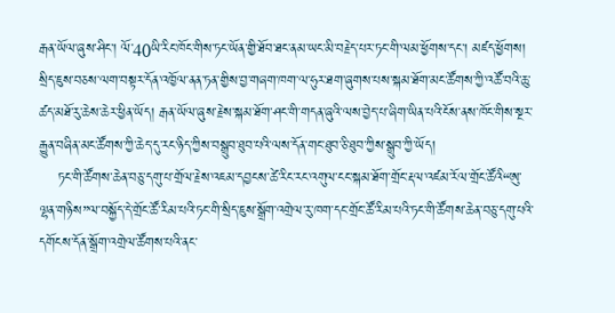རྒན་ཡོལ་ཞུས་ཤིང་། ལོ་40ཡི་རིང་ཁོང་གིས་ཏང་ཡོན་གྱི་ཐོབ་ཐང་ནམ་ཡང་མི་བརྗེད་པར་ཏང་གི་ལམ་ཕྱོགས་དང་། མཛད་ཕྱོགས། སྲིད་ཇུས་བཅས་ལག་བསྟར་དོན་འཁྱོལ་ནན་ཏན་གྱིས་བྱ་གཞག་ཁག་ལ་ཧུར་ཐག་ཞུགས་པས་སྐམ་ཐོག་མང་ཚོགས་ཀྱི་འཚོ་བའི་ཆུ་ཚད་མཐོ་རུ་ཆེས་ཆེར་ཕྱིན་ཡོད། རྒན་ཡོལ་ཞུས་རྗེས་སྐམ་ཐོག་ཤང་གི་གདན་ཞུའི་ལས་བྱེད་པ་ཞིག་ཡིན་པའི་ངོས་ནས་ཁོང་གིས་སྔར་རྒྱུན་བཞིན་མང་ཚོགས་ཀྱི་ཆེད་དུ་རང་ཉིད་ཀྱིས་བསྒྲུབ་ཐུབ་པའི་ལས་དོན་གང་ཐུབ་ཅི་ཐུབ་ཀྱིས་སྒྲུབ་ཀྱི་ཡོད།
    ཏང་གི་ཚོགས་ཆེན་བཅུ་དགུ་པ་གྲོལ་རྗེས་འཇམ་དབྱངས་ཚེ་རིང་རང་འགུལ་ངང་སྐམ་ཐོག་གྲོང་རྡལ་འཛམ་རོལ་གྲོང་ཚོའི“ཨུ་ལྷན་གཉིས”ལ་བསྐྱོད་དེ་གྲོང་ཚོ་རིམ་པའི་ཏང་གི་སྲིད་ཇུས་སྒྲོག་འགྲེལ་རུ་ཁག་དང་གྲོང་ཚོ་རིམ་པའི་ཏང་གི་ཚོགས་ཆེན་བཅུ་དགུ་པའི་དགོངས་དོན་སྒྲོག་འགྲེལ་ཚོགས་པའི་ནང་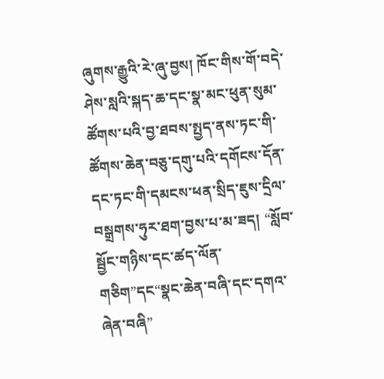ཞུགས་རྒྱུའི་རེ་ཞུ་བྱས། ཁོང་གིས་གོ་བདེ་ཤེས་སླའི་སྐད་ཆ་དང་སྣ་མང་ཕུན་སུམ་ཚོགས་པའི་བྱ་ཐབས་སྤྱད་ནས་ཏང་གི་ཚོགས་ཆེན་བཅུ་དགུ་པའི་དགོངས་དོན་དང་ཏང་གི་དམངས་ཕན་སྲིད་ཇུས་དྲིལ་བསྒྲགས་ཧུར་ཐག་བྱས་པ་མ་ཟད། “སློབ་སྦྱོང་གཉིས་དང་ཚད་ལོན་གཅིག”དང“སྣང་ཆེན་བཞི་དང་དགའ་ཞེན་བཞི”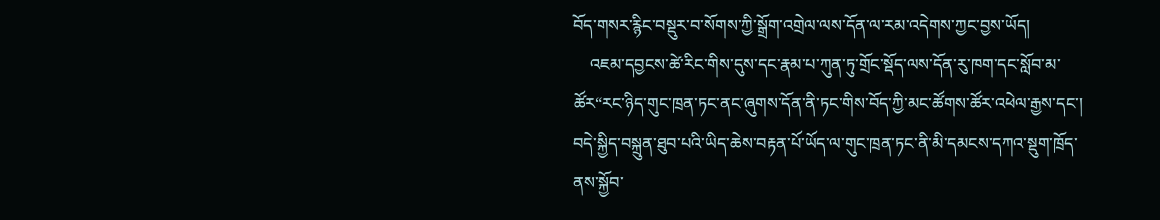བོད་གསར་རྙིང་བསྡུར་བ་སོགས་ཀྱི་སྒྲོག་འགྲེལ་ལས་དོན་ལ་རམ་འདེགས་ཀྱང་བྱས་ཡོད།
    འཇམ་དབྱངས་ཚེ་རིང་གིས་དུས་དང་རྣམ་པ་ཀུན་ཏུ་གྲོང་སྡོད་ལས་དོན་རུ་ཁག་དང་སློབ་མ་ཚོར“རང་ཉིད་གུང་ཁྲན་ཏང་ནང་ཞུགས་དོན་ནི་ཏང་གིས་བོད་ཀྱི་མང་ཚོགས་ཚོར་འཕེལ་རྒྱས་དང་། བདེ་སྐྱིད་བསྐྲུན་ཐུབ་པའི་ཡིད་ཆེས་བརྟན་པོ་ཡོད་ལ་གུང་ཁྲན་ཏང་ནི་མི་དམངས་དཀའ་སྡུག་ཁྲོད་ནས་སྐྱོབ་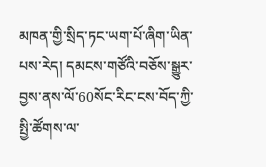མཁན་གྱི་སྲིད་ཏང་ཡག་པོ་ཞིག་ཡིན་པས་རེད། དམངས་གཙོའི་བཅོས་སྒྱུར་བྱས་ནས་ལོ་60སོང་རིང་ངས་བོད་ཀྱི་སྤྱི་ཚོགས་ལ་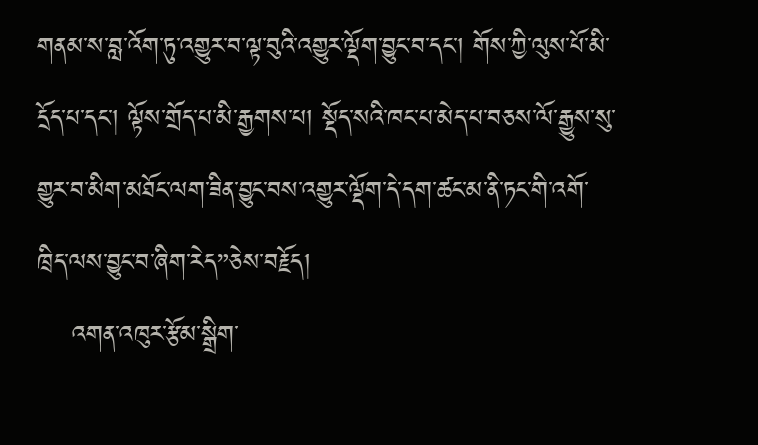གནམ་ས་བླ་འོག་ཏུ་འགྱུར་བ་ལྟ་བུའི་འགྱུར་ལྡོག་བྱུང་བ་དང་། གོས་ཀྱི་ལུས་པོ་མི་དྲོད་པ་དང་། ལྟོས་གྲོད་པ་མི་རྒྱགས་པ། སྡོད་སའི་ཁང་པ་མེད་པ་བཅས་ལོ་རྒྱུས་སུ་གྱུར་བ་མིག་མཐོང་ལག་ཟིན་བྱུང་བས་འགྱུར་ལྡོག་དེ་དག་ཚང་མ་ནི་ཏང་གི་འགོ་ཁྲིད་ལས་བྱུང་བ་ཞིག་རེད”ཅེས་བརྗོད།
    འགན་འཁུར་རྩོམ་སྒྲིག་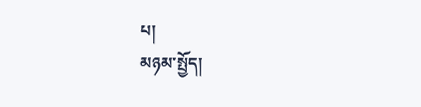པ།
མཉམ་སྤྱོད།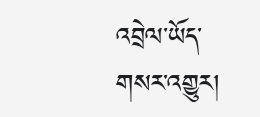འབྲེལ་ཡོད་གསར་འགྱུར།